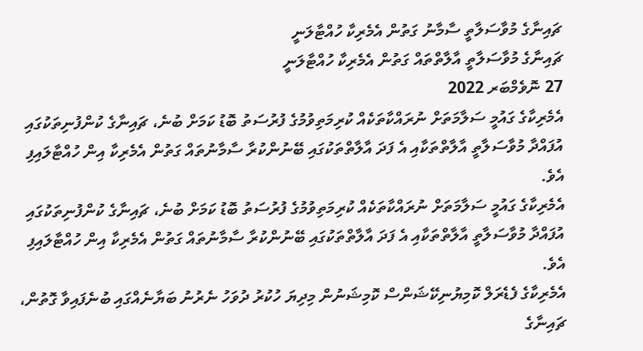ޗައިނާގެ މުވާސަލާތީ ސާމާނު ގަތުން އެމެރިކާ ހުއްޓާލަނީ
ޗައިނާގެ މުވާސަލާތީ އާލާތްތައް ގަތުން އެމެރިކާ ހުއްޓާލަނީ
27 ނޮވެމްބަރ 2022
އެމެރިކާގެ ގައުމީ ސަލާމަތަށް ނުރައްކާތަކެއް ކުރިމަތިވުމުގެ ފުރުސަތު ބޮޑު ކަމަށް ބުނެ، ޗައިނާގެ ކުންފުނިތަކުގައި އުފައްދާ މުވާސަލާތީ އާލާތްތަކާއި އެ ފަދަ އާލާތްތަކުގައި ބޭނުންކުރާ ސާމާނުތައް ގަތުން އެމެރިކާ އިން ހުއްޓާލައިފި އެވެ.
އެމެރިކާގެ ގައުމީ ސަލާމަތަށް ނުރައްކާތަކެއް ކުރިމަތިވުމުގެ ފުރުސަތު ބޮޑު ކަމަށް ބުނެ، ޗައިނާގެ ކުންފުނިތަކުގައި އުފައްދާ މުވާސަލާތީ އާލާތްތަކާއި އެ ފަދަ އާލާތްތަކުގައި ބޭނުންކުރާ ސާމާނުތައް ގަތުން އެމެރިކާ އިން ހުއްޓާލައިފި އެވެ.
އެމެރިކާގެ ފެޑެރަލް ކޮމިޔުނިކޭޝަންސް ކޮމިޝަނުން މިދިޔަ ހުކުރު ދުވަހު ނެރުނު ބަޔާނެއްގައި ބުނެފައިވާ ގޮތުން، ޗައިނާގެ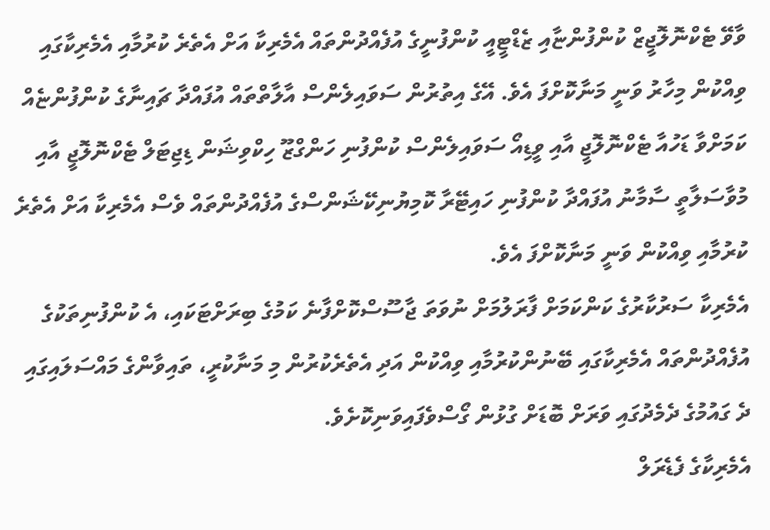ވާވޭ ޓެކްނޮލޮޖީޒް ކުންފުންޏާއި ޒެޑްޓީއީ ކުންފުނީގެ އުފެއްދުންތައް އެމެރިކާ އަށް އެތެރެ ކުރުމާއި އެމެރިކާގައި ވިއްކުން މިހާރު ވަނީ މަނާކޮށްފަ އެވެ. އޭގެ އިތުރުން ސަވައިލެންސް އާލާތްތައް އުފައްދާ ޗައިނާގެ ކުންފުންޏެއް ކަމަށްވާ ޑަހުއާ ޓެކްނޮލޮޖީ އާއި ވީޑިއޯ ސަވައިލެންސް ކުންފުނި ހަންގްޒޫ ހިކްވިޝަން ޑިޖިޓަލް ޓެކްނޮލޮޖީ އާއި މުވާސަލާތީ ސާމާނު އުފައްދާ ކުންފުނި ހައިޓޭރާ ކޮމިޔުނިކޭޝަންސްގެ އުފެއްދުންތައް ވެސް އެމެރިކާ އަށް އެތެރެ ކުރުމާއި ވިއްކުން ވަނީ މަނާކޮށްފަ އެވެ.
އެމެރިކާ ސަރުކާރުގެ ކަންކަމަށް ފާރަލުމަށް ނުވަތަ ޖާސޫސްކޮށްފާނެ ކަމުގެ ބިރަށްޓަކައި، އެ ކުންފުނިތަކުގެ އުފެއްދުންތައް އެމެރިކާގައި ބޭނުންކުރުމާއި ވިއްކުން އަދި އެތެރެކުރުން މި މަނާކުރީ، ތައިވާންގެ މައްސަލައިގައި ދެ ގައުމުގެ ދެމެދުގައި ވަރަށް ބޮޑަށް ގުޅުން ގޯސްވެފައިވަނިކޮށެވެ.
އެމެރިކާގެ ފެޑެރަލް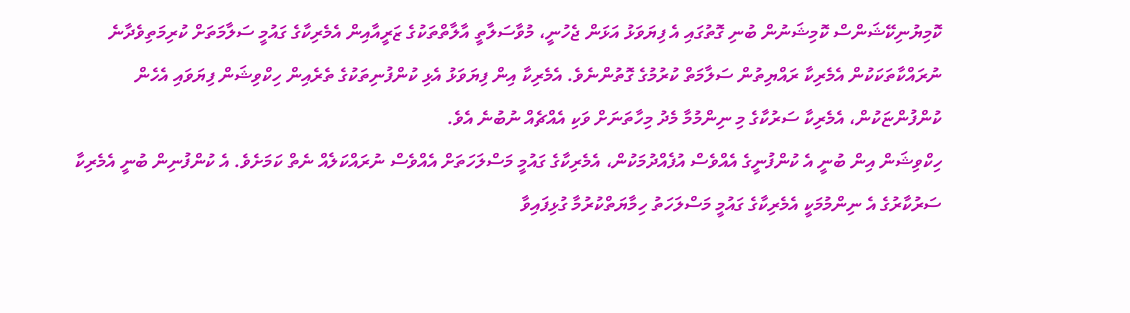ކޮމިޔުނިކޭޝަންސް ކޮމިޝަނުން ބުނި ގޮތުގައި އެ ފިޔަވަޅު އަޅަން ޖެހުނީ، މުވާސަލާތީ އާލާތްތަކުގެ ޒަރީއާއިން އެމެރިކާގެ ގައުމީ ސަލާމަތަށް ކުރިމަތިވެދާނެ ނުރައްކާތަކަކުން އެމެރިކާ ރައްޔިތުން ސަލާމަތް ކުރުމުގެ ގޮތުންނެވެ. އެމެރިކާ އިން ފިޔަވަޅު އެޅި ކުންފުނިތަކުގެ ތެރެއިން ހިކްވިޝަން ފިޔަވައި އެހެން ކުންފުންޏަކުން، އެމެރިކާ ސަރުކާގެ މި ނިންމުމާ މެދު މިހާތަނަށް ވަކި އެއްޗެއް ނުބުނެ އެވެ.
ހިކްވިޝަން އިން ބުނީ އެ ކުންފުނީގެ އެއްވެސް އުފެއްދުމަކުން، އެމެރިކާގެ ގައުމީ މަސްލަހަތަށް އެއްވެސް ނުރައްކަލެއް ނެތް ކަމަށެވެ. އެ ކުންފުނިން ބުނީ އެމެރިކާ ސަރުކާރުގެ އެ ނިންމުމަކީ އެމެރިކާގެ ގައުމީ މަސްލަހަތު ހިމާޔަތްކުރުމާ ގުޅިފައިވާ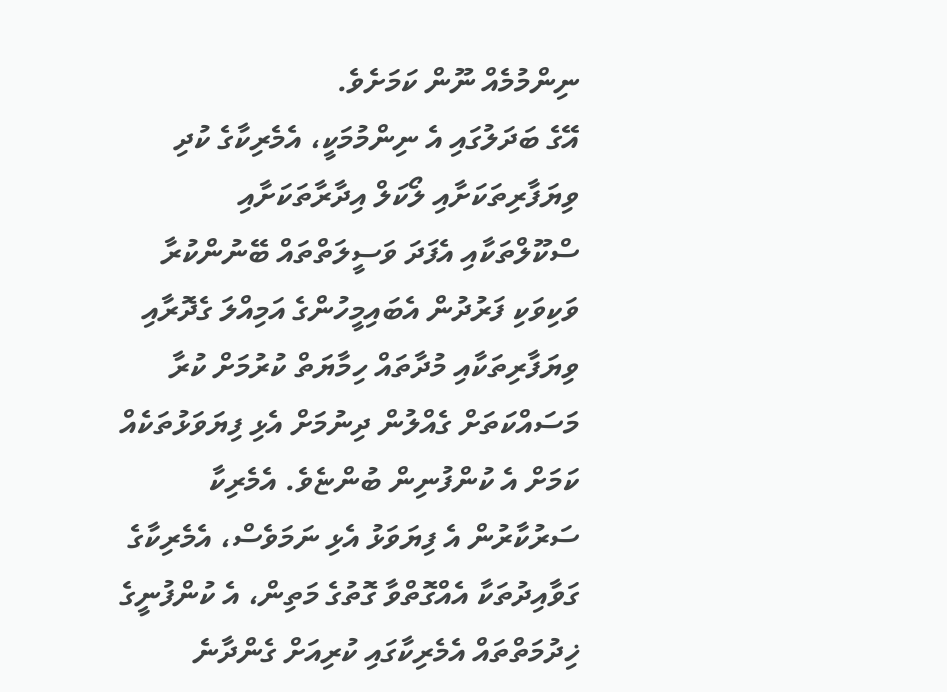ނިންމުމެއް ނޫން ކަމަށެވެ.
އޭގެ ބަދަލުގައި އެ ނިންމުމަކީ، އެމެރިކާގެ ކުދި ވިޔަފާރިތަކަށާއި ލޯކަލް އިދާރާތަކަށާއި ސްކޫލްތަކާއި އެފަދަ ވަސީލަތްތައް ބޭނުންކުރާ ވަކިވަކި ފަރުދުން އެބައިމީހުންގެ އަމިއްލަ ގެދޮރާއި ވިޔަފާރިތަކާއި މުދާތައް ހިމާޔަތް ކުރުމަށް ކުރާ މަސައްކަތަށް ގެއްލުން ދިނުމަށް އެޅި ފިޔަވަޅުތަކެއް ކަމަށް އެ ކުންފުނިން ބުންޏެވެ. އެމެރިކާ ސަރުކާރުން އެ ފިޔަވަޅު އެޅި ނަމަވެސް، އެމެރިކާގެ ގަވާއިދުތަކާ އެއްގޮތްވާ ގޮތުގެ މަތިން، އެ ކުންފުނީގެ ޚިދުމަތްތައް އެމެރިކާގައި ކުރިއަށް ގެންދާނެ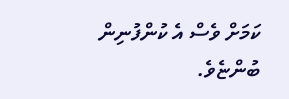ކަމަށް ވެސް އެ ކުންފުނިން ބުންޏެވެ.